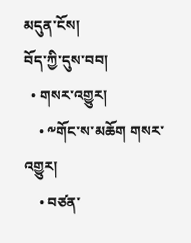མདུན་ངོས།
བོད་ཀྱི་དུས་བབ།
  • གསར་འགྱུར།
    • ༸གོང་ས་མཆོག གསར་འགྱུར།
    • བཙན་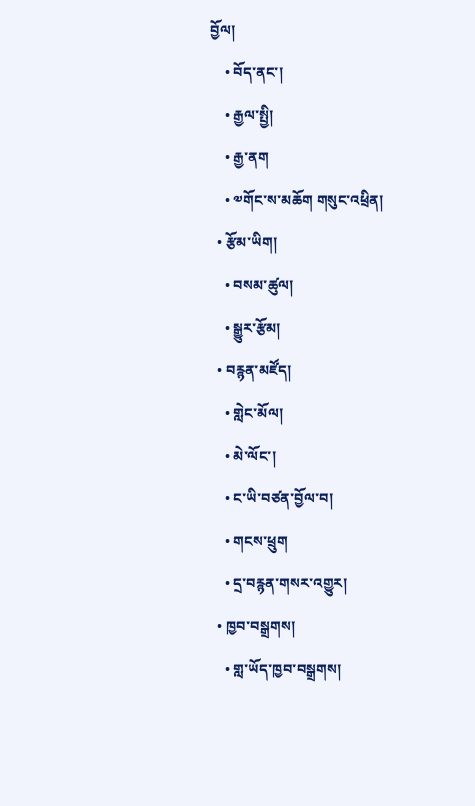བྱོལ།
    • བོད་ནང་།
    • རྒྱལ་སྤྱི།
    • རྒྱ་ནག
    • ༧གོང་ས་མཆོག གསུང་འཕྲིན།
  • རྩོམ་ཡིག།
    • བསམ་ཚུལ།
    • སྒྱུར་རྩོམ།
  • བརྙན་མཛོད།
    • གླེང་མོལ།
    • མེ་ལོང་།
    • ང་ཡི་བཙན་བྱོལ་བ།
    • གངས་ཕྲུག
    • དྲ་བརྙན་གསར་འགྱུར།
  • ཁྱབ་བསྒྲགས།
    • གླ་ཡོད་ཁྱབ་བསྒྲགས།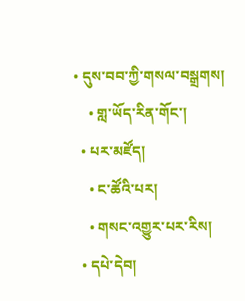• དུས་བབ་ཀྱི་གསལ་བསྒྲགས།
    • གླ་ཡོད་རིན་གོང་།
  • པར་མཛོད།
    • ང་ཚོའི་པར།
    • གསང་འགྱུར་པར་རིས།
  • དཔེ་དེབ།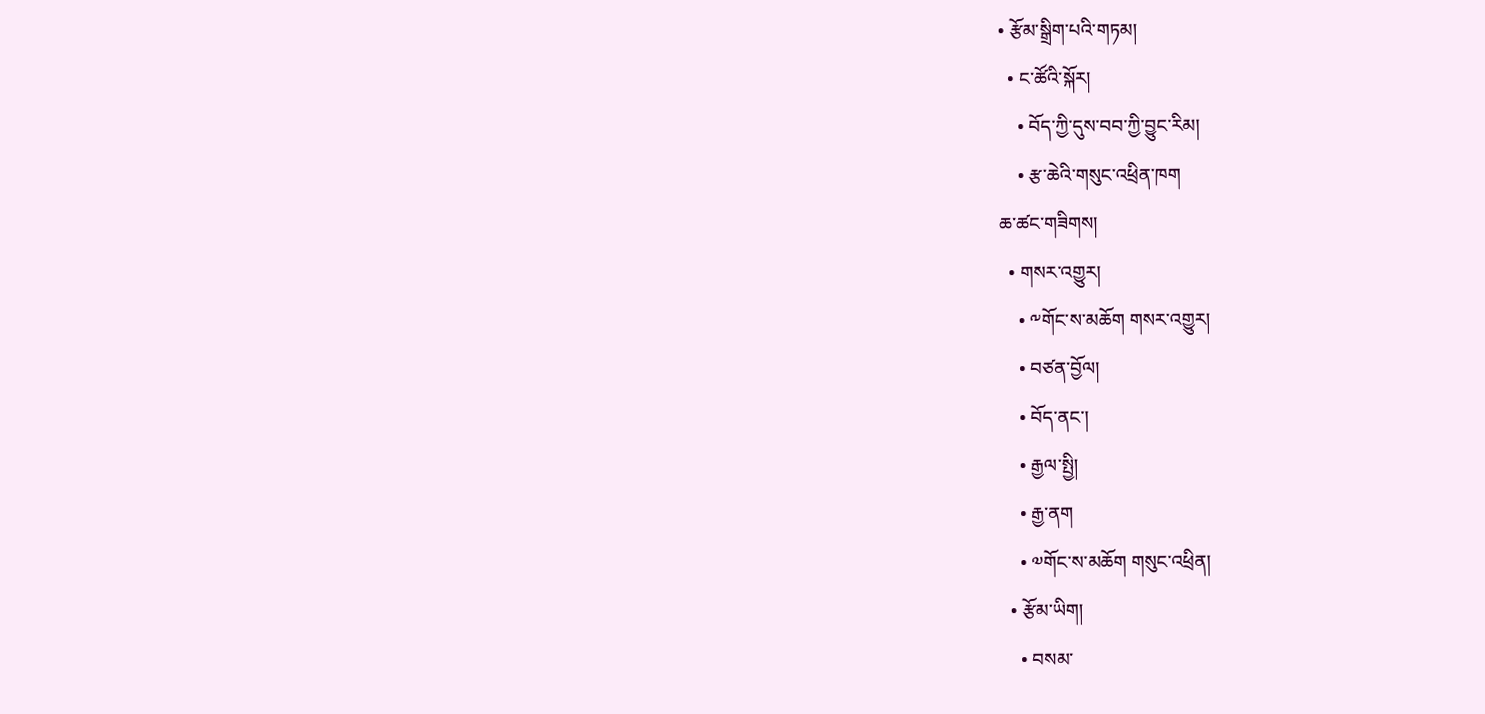• རྩོམ་སྒྲིག་པའི་གཏམ།
  • ང་ཚོའི་སྐོར།
    • བོད་ཀྱི་དུས་བབ་ཀྱི་བྱུང་རིམ།
    • རྩ་ཆེའི་གསུང་འཕྲིན་ཁག
ཆ་ཚང་གཟིགས།
  • གསར་འགྱུར།
    • ༸གོང་ས་མཆོག གསར་འགྱུར།
    • བཙན་བྱོལ།
    • བོད་ནང་།
    • རྒྱལ་སྤྱི།
    • རྒྱ་ནག
    • ༧གོང་ས་མཆོག གསུང་འཕྲིན།
  • རྩོམ་ཡིག།
    • བསམ་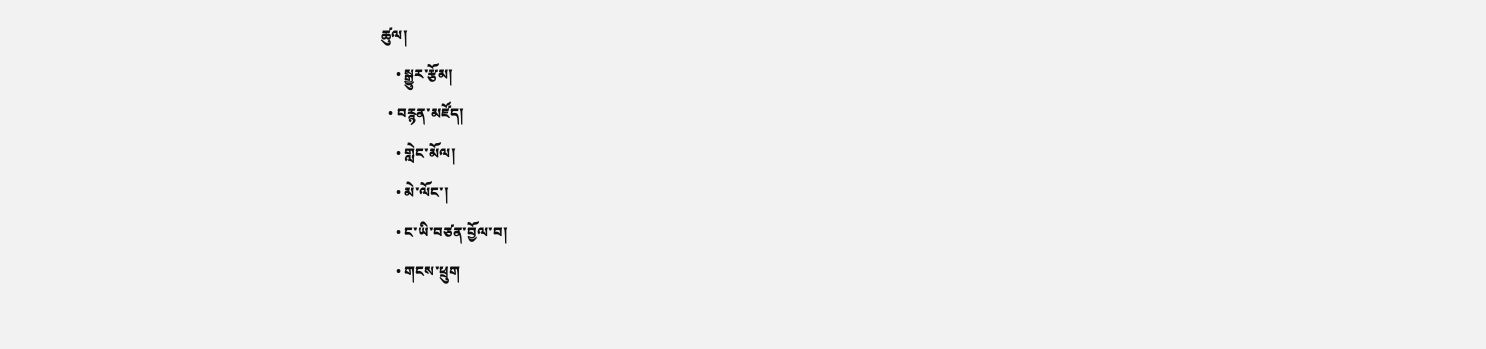ཚུལ།
    • སྒྱུར་རྩོམ།
  • བརྙན་མཛོད།
    • གླེང་མོལ།
    • མེ་ལོང་།
    • ང་ཡི་བཙན་བྱོལ་བ།
    • གངས་ཕྲུག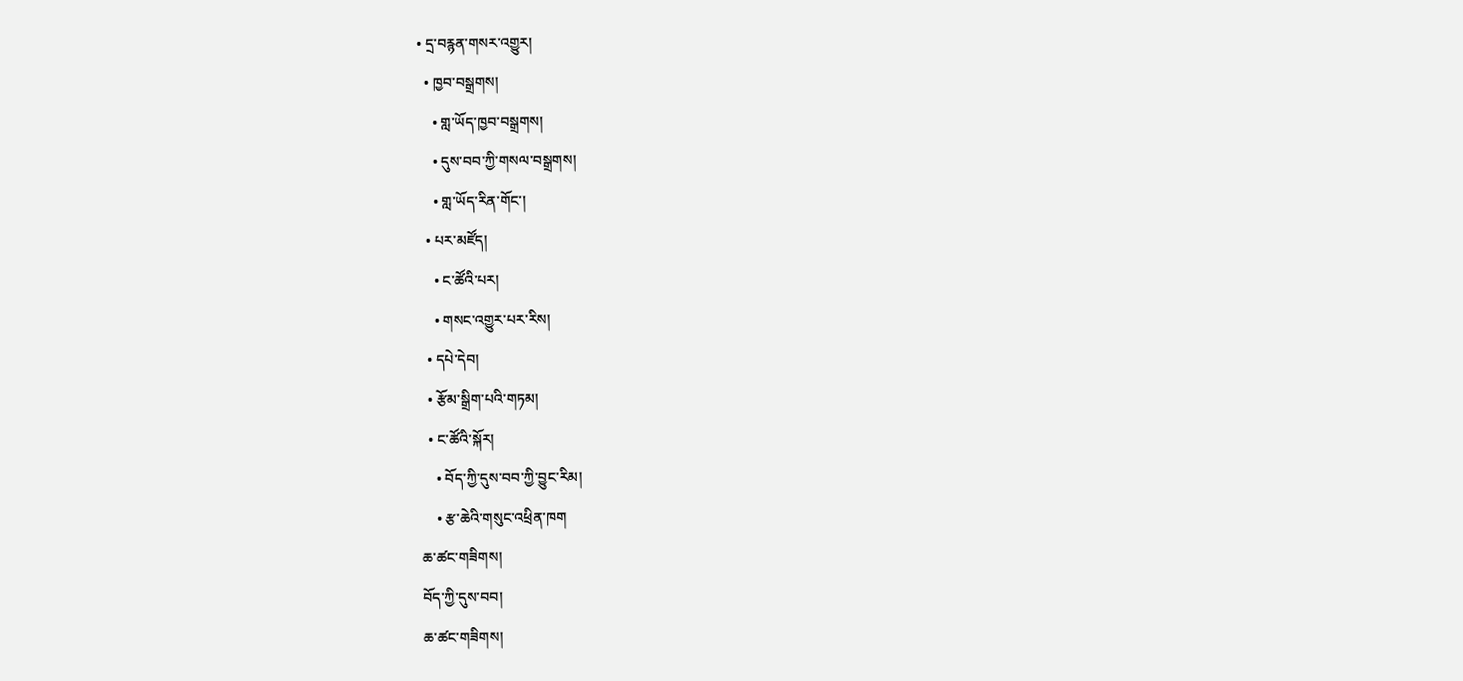• དྲ་བརྙན་གསར་འགྱུར།
  • ཁྱབ་བསྒྲགས།
    • གླ་ཡོད་ཁྱབ་བསྒྲགས།
    • དུས་བབ་ཀྱི་གསལ་བསྒྲགས།
    • གླ་ཡོད་རིན་གོང་།
  • པར་མཛོད།
    • ང་ཚོའི་པར།
    • གསང་འགྱུར་པར་རིས།
  • དཔེ་དེབ།
  • རྩོམ་སྒྲིག་པའི་གཏམ།
  • ང་ཚོའི་སྐོར།
    • བོད་ཀྱི་དུས་བབ་ཀྱི་བྱུང་རིམ།
    • རྩ་ཆེའི་གསུང་འཕྲིན་ཁག
ཆ་ཚང་གཟིགས།
བོད་ཀྱི་དུས་བབ།
ཆ་ཚང་གཟིགས།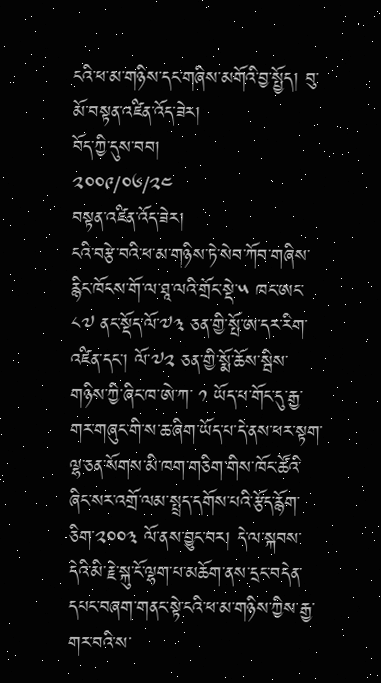ངའི་ཕ་མ་གཉིས་དང་གཞིས་མགོའི་བྱ་སྤྱོད། བུ་མོ་བསྟན་འཛིན་འོད་ཟེར།
བོད་ཀྱི་དུས་བབ།
༢༠༠༩/༠༦/༢༤
བསྟན་འཛིན་འོད་ཟེར།
ངའི་བརྩེ་བའི་ཕ་མ་གཉིས་ཏེ་སེབ་ཀོབ་གཞིས་རྙིང་ཁོངས་གོ་ལ་ཐཱ་ལའི་གྲོང་སྡེ་༥ ཁང་ཨང་༨༧ ནང་སྡོད་ལོ་༧༣ ཅན་གྱི་སྤོ་ཨ་དར་རིག་འཛིན་དང་། ལོ་༧༢ ཅན་གྱི་སྨོ་ཆོས་སྦིས་གཉིས་ཀྱི་ཞིང་ཁ་ཨེ་ཀ་ ༡ ཡོད་པ་གོང་དུ་རྒྱ་གར་གཞུང་གི་ས་ཆ་ཞིག་ཡོད་པ་དེ་ནས་ཕར་སྟག་ལྷ་ཅན་སོགས་མི་ཁག་གཅིག་གིས་ཁོང་ཚོའི་ཞིང་སར་འགྲོ་ལམ་སྤྲད་དགོས་པའི་རྩོད་རྙོག་ཅིག་༢༠༠༣ ལོ་ནས་བྱུང་བར། དེ་ལ་སྐབས་དེའི་མི་རྗེ་སྐུ་ངོ་ལྷག་པ་མཆོག་ནས་དྲང་བདེན་དཔང་བཞག་གནང་སྟེ་ངའི་ཕ་མ་གཉིས་ཀྱིས་རྒྱ་གར་བའི་ས་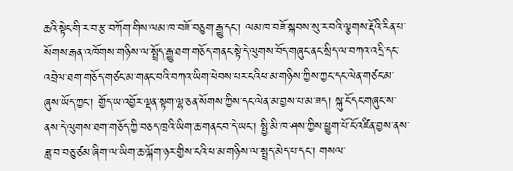ཆའི་སྟེང་གི་ར་བ་རྩ་བཀོག་གིས་ལམ་ཁ་བཟོ་བཅུག་རྒྱུ་དང་། ལམ་ཁ་བཟོ་སྐབས་སུ་ར་བའི་ལྕགས་རྡོའི་རིན་པ་སོགས་རྒན་འཁོགས་གཉིས་ལ་སྤྲོད་རྒྱུ་ཐག་གཅོད་གནང་སྟེ་དེ་ལུགས་བོད་གཞུང་ནང་སྲིད་ལ་བཀའ་འདྲི་དང་འབྲེལ་ཐག་གཅོད་གཙང་མ་གནང་བའི་བཀའ་ཡིག་ཕེབས་པར་ངའིཕ་མ་གཉིས་ཀྱིས་ཀྱང་དང་ལེན་གཙང་མ་ཞུས་ཡོད་ཀྱང་། གྱོད་ཡ་འབྱོར་ལྡན་སྟག་ལྷ་ཅན་སོགས་ཀྱིས་དང་ལེན་མ་བྱས་པ་མ་ཟད། སྐུ་ངོ་དང་གཞུང་ས་ནས་དེ་ལུགས་ཐག་གཅོད་ཀྱི་བཅད་ཁྲའི་ཡིག་ཆ་གནང་བ་དེ་ཡང་། སྤྱི་མི་ཁ་ཤས་ཀྱིས་ཕྱུག་པོ་ངོ་འཛིན་བྱས་ནས་ཟླ་བ་བཅུ་ཙམ་ཞིག་ལ་ཡིག་ཆ་ལྐོག་ཉར་གྱིས་ངའི་ཕ་མ་གཉིས་ལ་སྤྲད་མེད་པ་དང་། གསལ་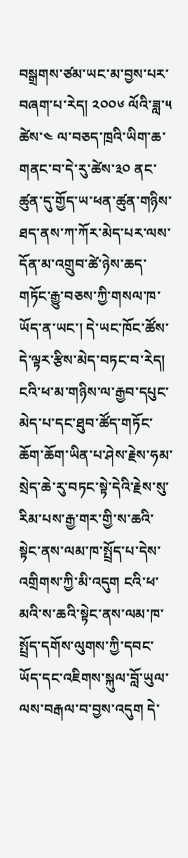བསྒྲགས་ཙམ་ཡང་མ་བྱས་པར་བཞག་པ་རེད། ༢༠༠༦ ལོའི་ཟླ་༥ ཚེས་༤ ལ་བཅད་ཁྲའི་ཡིག་ཆ་གནང་བ་དེ་རུ་ཚེས་༣༠ ནང་ཚུན་དུ་གྱོད་ཡ་ཕན་ཚུན་གཉིས་ཐད་ནས་ཀ་ཀོར་མེད་པར་ལས་དོན་མ་འགྲུབ་ཚེ་ཉེས་ཆད་གཏོང་རྒྱུ་བཅས་ཀྱི་གསལ་ཁ་ཡོད་ན་ཡང་། དེ་ཡང་ཁོང་ཚོས་དེ་ལྟར་རྩིས་མེད་བཏང་བ་རེད། ངའི་ཕ་མ་གཉིས་ལ་རྒྱབ་དཔུང་མེད་པ་དང་ཐུབ་ཚོད་གཏོང་ཆོག་ཆོག་ཡིན་པ་ཤེས་རྗེས་ཧམ་སྲེད་ཆེ་རུ་བཏང་སྟེ་དེའི་རྗེས་སུ་རིམ་པས་རྒྱ་གར་གྱི་ས་ཆའི་སྟེང་ནས་ལམ་ཁ་སྤྲོད་པ་དེས་འགྲིགས་ཀྱི་མི་འདུག ངའི་ཕ་མའི་ས་ཆའི་སྟེང་ནས་ལམ་ཁ་སྤྲོད་དགོས་ལུགས་ཀྱི་དབང་ཡོད་དང་འཇིགས་སྐུལ་བློ་ཡུལ་ལས་བརྒལ་བ་བྱས་འདུག དེ་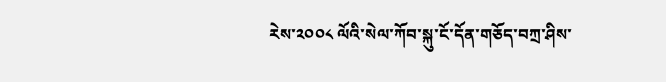རེས་༢༠༠༨ ལོའི་སེལ་ཀོབ་སྐུ་ངོ་དོན་གཅོད་བཀྲ་ཤིས་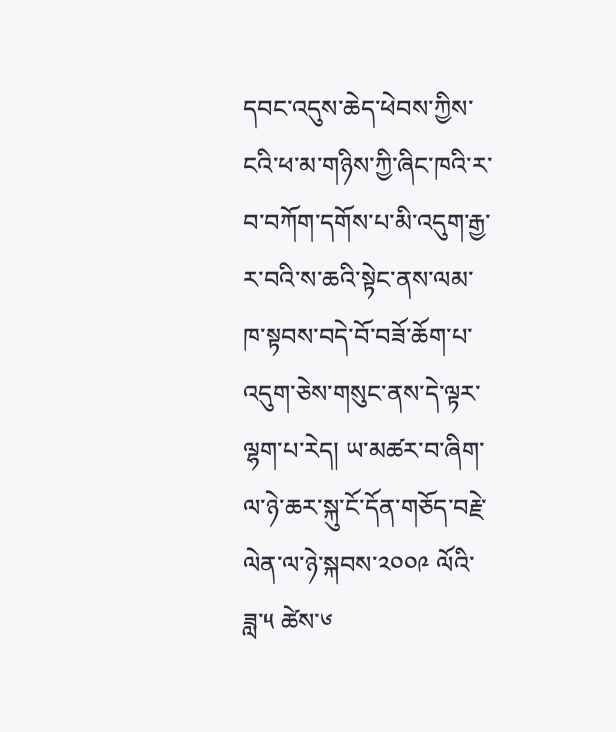དབང་འདུས་ཆེད་ཕེབས་ཀྱིས་ངའི་ཕ་མ་གཉིས་ཀྱི་ཞིང་ཁའི་ར་བ་བཀོག་དགོས་པ་མི་འདུག་རྒྱ་ར་བའི་ས་ཆའི་སྟེང་ནས་ལམ་ཁ་སྟབས་བདེ་བོ་བཟོ་ཆོག་པ་འདུག་ཅེས་གསུང་ནས་དེ་ལྟར་ལྷག་པ་རེད། ཡ་མཚར་བ་ཞིག་ལ་ཉེ་ཆར་སྐུ་ངོ་དོན་གཅོད་བརྗེ་ལེན་ལ་ཉེ་སྐབས་༢༠༠༩ ལོའི་ཟླ་༥ ཚེས་༦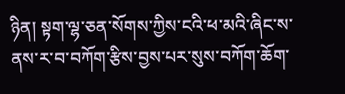ཉིན། སྟག་ལྷ་ཅན་སོགས་ཀྱིས་ངའི་ཕ་མའི་ཞིང་ས་ནས་ར་བ་བཀོག་རྩིས་བྱས་པར་སུས་བཀོག་ཆོག་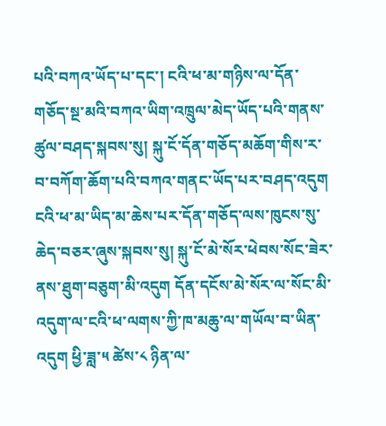པའི་བཀའ་ཡོད་པ་དང་། ངའི་ཕ་མ་གཉིས་ལ་དོན་གཅོད་སྔ་མའི་བཀའ་ཡིག་འཁྲུལ་མེད་ཡོད་པའི་གནས་ཚུལ་བཤད་སྐབས་སུ། སྐུ་ངོ་དོན་གཅོད་མཆོག་གིས་ར་བ་བཀོག་ཆོག་པའི་བཀའ་གནང་ཡོད་པར་བཤད་འདུག ངའི་ཕ་མ་ཡིད་མ་ཆེས་པར་དོན་གཅོད་ལས་ཁུངས་སུ་ཆེད་བཅར་ཞུས་སྐབས་སུ། སྐུ་ངོ་མེ་སོར་ཕེབས་སོང་ཟེར་ནས་ཐུག་བཅུག་མི་འདུག དོན་དངོས་མེ་སོར་ལ་སོང་མི་འདུག་ལ་ངའི་ཕ་ལགས་ཀྱི་ཁ་མཆུ་ལ་གཡོལ་བ་ཡིན་འདུག ཕྱི་ཟླ་༥ ཚེས་༨ ཉིན་ལ་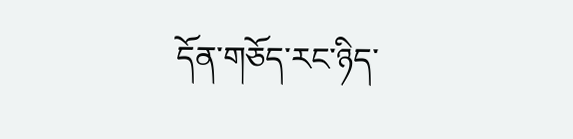དོན་གཅོད་རང་ཉིད་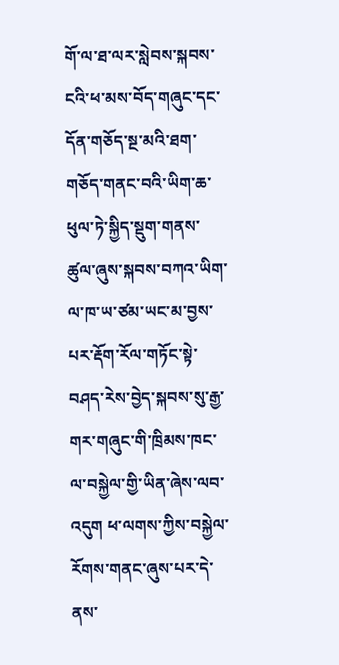གོ་ལ་ཐ་ལར་སླེབས་སྐབས་ངའི་ཕ་མས་བོད་གཞུང་དང་དོན་གཅོད་སྔ་མའི་ཐག་གཅོད་གནང་བའི་ཡིག་ཆ་ཕུལ་ཏེ་སྐྱིད་སྡུག་གནས་ཚུལ་ཞུས་སྐབས་བཀའ་ཡིག་ལ་ཁ་ཡ་ཙམ་ཡང་མ་བྱས་པར་རྡོག་རོལ་གཏོང་སྟེ་བཤད་རེས་བྱེད་སྐབས་སུ་རྒྱ་གར་གཞུང་གི་ཁྲིམས་ཁང་ལ་བསྐྱེལ་གྱི་ཡིན་ཞེས་ལབ་འདུག ཕ་ལགས་ཀྱིས་བསྐྱེལ་རོགས་གནང་ཞུས་པར་དེ་ནས་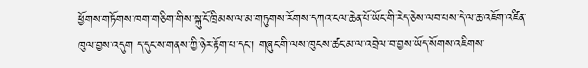ཕྱོགས་གཏོགས་ཁག་གཅིག་གིས་སྐུ་ངོ་ཁྲིམས་ལ་མ་གཏུགས་རོགས་དཀའ་ངལ་ཆེན་པོ་ཡོང་གི་རེད་ཅེས་ལབ་པས་དེ་ལ་ཆ་འཇོག་འཛིན་ཁུལ་བྱས་འདུག ད་དུང་ས་གནས་ཀྱི་ཉེར་རྟོག་པ་དང་། གཞུང་གི་ལས་ཁུངས་ཚང་མ་ལ་འབྲེལ་བ་བྱས་ཡོད་སོགས་འཇིགས་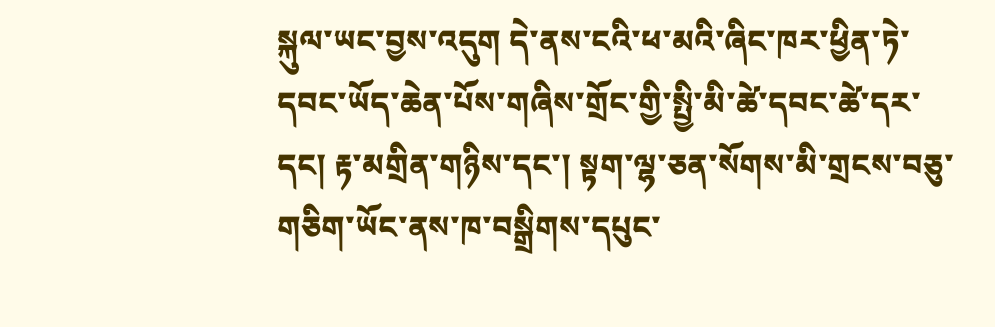སྐུལ་ཡང་བྱས་འདུག དེ་ནས་ངའི་ཕ་མའི་ཞིང་ཁར་ཕྱིན་ཏེ་དབང་ཡོད་ཆེན་པོས་གཞིས་གྲོང་གྱི་སྤྱི་མི་ཚེ་དབང་ཚེ་དར་དང། རྟ་མགྲིན་གཉིས་དང་། སྟག་ལྷ་ཅན་སོགས་མི་གྲངས་བཅུ་གཅིག་ཡོང་ནས་ཁ་བསྒྲིགས་དཔུང་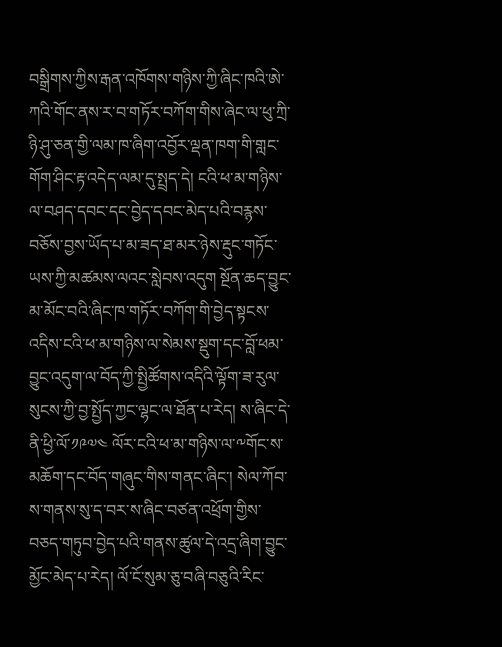བསྒྲིགས་ཀྱིས་རྒན་འཁོགས་གཉིས་ཀྱི་ཞིང་ཁའི་ཨེ་ཀའི་གོང་ནས་ར་བ་གཏོར་བཀོག་གིས་ཞེང་ལ་ཕུ་ཀྲི་ཉི་ཤུ་ཅན་གྱི་ལམ་ཁ་ཞིག་འབྱོར་ལྡན་ཁག་གི་གླང་གོག་ཤིང་རྟ་འདེད་ལམ་དུ་སྤྲད་དེ། ངའི་ཕ་མ་གཉིས་ལ་བཤད་དབང་དང་བྱེད་དབང་མེད་པའི་བརྙས་བཅོས་བྱས་ཡོད་པ་མ་ཟད་ཐ་མར་ཉེས་རྡུང་གཏོང་ཡས་ཀྱི་མཚམས་ལའང་སླེབས་འདུག སྔོན་ཆད་བྱུང་མ་མོང་བའི་ཞིང་ཁ་གཏོར་བཀོག་གི་བྱེད་སྟངས་འདིས་ངའི་ཕ་མ་གཉིས་ལ་སེམས་སྡུག་དང་བློ་ཕམ་བྱུང་འདུག་ལ་བོད་ཀྱི་སྤྱིཚོགས་འདིའི་ལྟོག་ཟ་རུལ་སུངས་ཀྱི་བྱ་སྤྱོད་ཀྱང་ལྷང་ལ་ཐོན་པ་རེད། ས་ཞིང་དེ་ནི་ཕྱི་ལོ་༡༩༧༤ ལོར་ངའི་ཕ་མ་གཉིས་ལ་༸གོང་ས་མཆོག་དང་བོད་གཞུང་གིས་གནང་ཞིང་། སེལ་ཀོབ་ས་གནས་སུ་ད་བར་ས་ཞིང་བཙན་འཕྲོག་གྱིས་བཅད་གཏུབ་བྱེད་པའི་གནས་ཚུལ་དེ་འདྲ་ཞིག་བྱུང་མྱོང་མེད་པ་རེད། ལོ་ངོ་སུམ་ཅུ་བཞི་བཅུའི་རིང་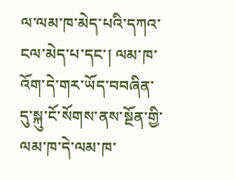ལ་ལམ་ཁ་མེད་པའི་དཀའ་ངལ་མེད་པ་དང་། ལམ་ཁ་འོག་དེ་གར་ཡོད་བབཞིན་དུ་སྐུ་ངོ་སོགས་ནས་སྔོན་གྱི་ལམ་ཁ་དེ་ལམ་ཁ་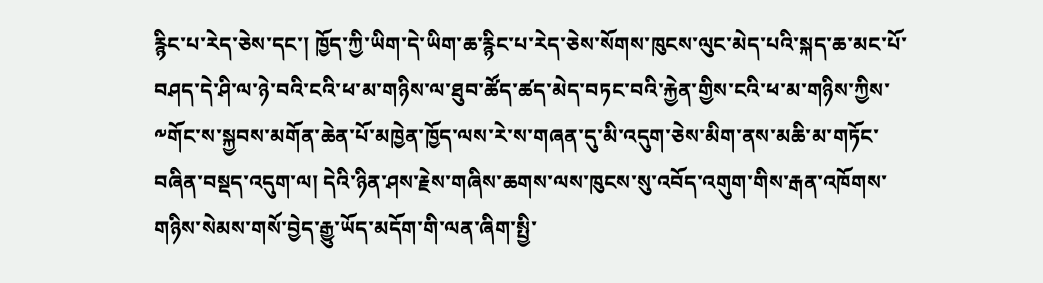རྙིང་པ་རེད་ཅེས་དང་། ཁྱོད་ཀྱི་ཡིག་དེ་ཡིག་ཆ་རྙིང་པ་རེད་ཅེས་སོགས་ཁུངས་ལུང་མེད་པའི་སྐད་ཆ་མང་པོ་བཤད་དེ་ཤི་ལ་ཉེ་བའི་ངའི་ཕ་མ་གཉིས་ལ་ཐུབ་ཚོད་ཚད་མེད་བཏང་བའི་རྐྱེན་གྱིས་ངའི་ཕ་མ་གཉིས་ཀྱིས་༸གོང་ས་སྐྱབས་མགོན་ཆེན་པོ་མཁྱེན་ཁྱོད་ལས་རེ་ས་གཞན་དུ་མི་འདུག་ཅེས་མིག་ནས་མཆི་མ་གཏོང་བཞིན་བསྡད་འདུག་ལ། དེའི་ཉིན་ཤས་རྗེས་གཞིས་ཆགས་ལས་ཁུངས་སུ་འབོད་འགུག་གིས་རྒན་འཁོགས་གཉིས་སེམས་གསོ་བྱེད་རྒྱུ་ཡོད་མདོག་གི་ལན་ཞིག་སྤྱི་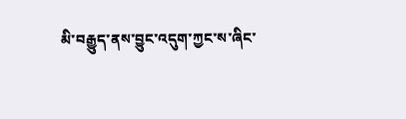མི་བརྒྱུད་ནས་བྱུང་འདུག་ཀྱང་ས་ཞིང་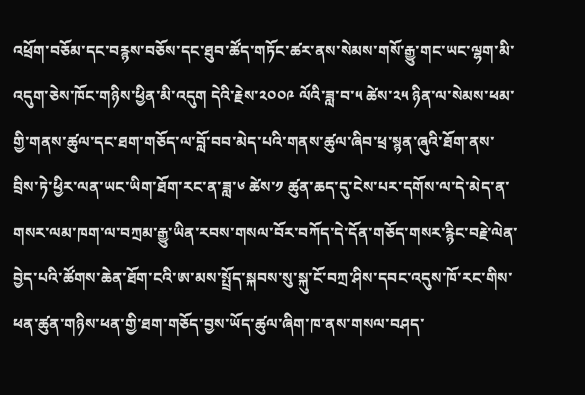འཕྲོག་བཅོམ་དང་བརྙས་བཅོས་དང་ཐུབ་ཚོད་གཏོང་ཚར་ནས་སེམས་གསོ་རྒྱུ་གང་ཡང་ལྷག་མི་འདུག་ཅེས་ཁོང་གཉིས་ཕྱིན་མི་འདུག དེའི་རྗེས་༢༠༠༩ ལོའི་ཟླ་བ་༥ ཚེས་༢༥ ཉིན་ལ་སེམས་ཕམ་གྱི་གནས་ཚུལ་དང་ཐག་གཅོད་ལ་བློ་བབ་མེད་པའི་གནས་ཚུལ་ཞིབ་ཕྲ་སྙན་ཞུའི་ཐོག་ནས་བྲིས་ཏེ་ཕྱིར་ལན་ཡང་ཡིག་ཐོག་རང་ན་ཟླ་༦ ཚེས་༡ ཚུན་ཆད་དུ་ངེས་པར་དགོས་ལ་དེ་མེད་ན་གསར་ལམ་ཁག་ལ་བཀྲམ་རྒྱུ་ཡིན་རབས་གསལ་བོར་བཀོད་དེ་དོན་གཅོད་གསར་རྙིང་བརྗེ་ལེན་བྱེད་པའི་ཚོགས་ཆེན་ཐོག་ངའི་ཨ་མས་སྤྲོད་སྐབས་སུ་སྐུ་ངོ་བཀྲ་ཤིས་དབང་འདུས་ཁོ་རང་གིས་ཕན་ཚུན་གཉིས་ཕན་གྱི་ཐག་གཅོད་བྱས་ཡོད་ཚུལ་ཞིག་ཁ་ནས་གསལ་བཤད་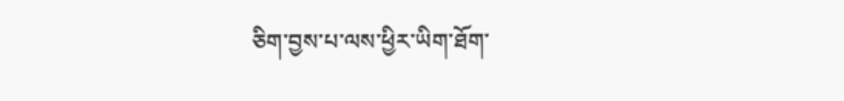ཅིག་བྱས་པ་ལས་ཕྱིར་ཡིག་ཐོག་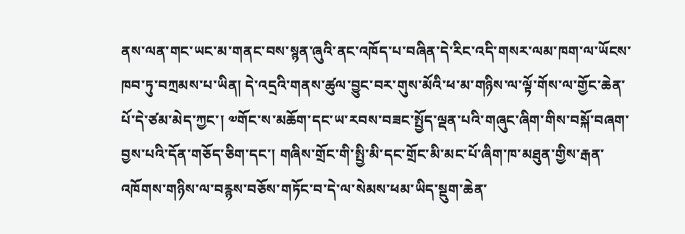ནས་ལན་གང་ཡང་མ་གནང་བས་སྙན་ཞུའི་ནང་འཁོད་པ་བཞིན་དེ་རིང་འདི་གསར་ལམ་ཁག་ལ་ཡོངས་ཁབ་ཏུ་བཀྲམས་པ་ཡིན། དེ་འདྲའི་གནས་ཚུལ་བྱུང་བར་གུས་མོའི་ཕ་མ་གཉིས་ལ་ལྟོ་གོས་ལ་གྱོང་ཆེན་པོ་དེ་ཙམ་མེད་ཀྱང་། ༧གོང་ས་མཆོག་དང་ཡ་རབས་བཟང་སྤྱོད་ལྡན་པའི་གཞུང་ཞིག་གིས་བསྐོ་བཞག་བྱས་པའི་དོན་གཅོད་ཅིག་དང་། གཞིས་གྲོང་གི་སྤྱི་མི་དང་གྲོང་མི་མང་པོ་ཞིག་ཁ་མཐུན་གྱིས་རྒན་འཁོགས་གཉིས་ལ་བརྙས་བཅོས་གཏོང་བ་དེ་ལ་སེམས་ཕམ་ཡིད་སྡུག་ཆེན་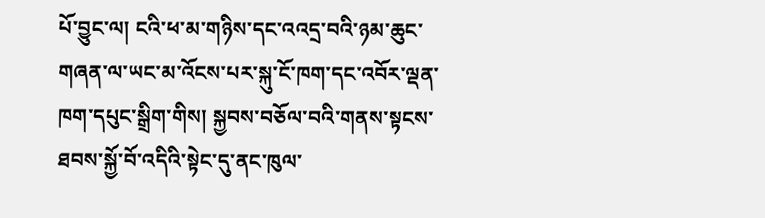པོ་བྱུང་ལ། ངའི་ཕ་མ་གཉིས་དང་འའདྲ་བའི་ཉམ་ཆུང་གཞན་ལ་ཡང་མ་འོངས་པར་སྐུ་ངོ་ཁག་དང་འབོར་ལྡན་ཁག་དཔུང་སྒྲིག་གིས། སྐྱབས་བཅོལ་བའི་གནས་སྟངས་ཐབས་སྐྱོ་བོ་འདིའི་སྟེང་དུ་ནང་ཁུལ་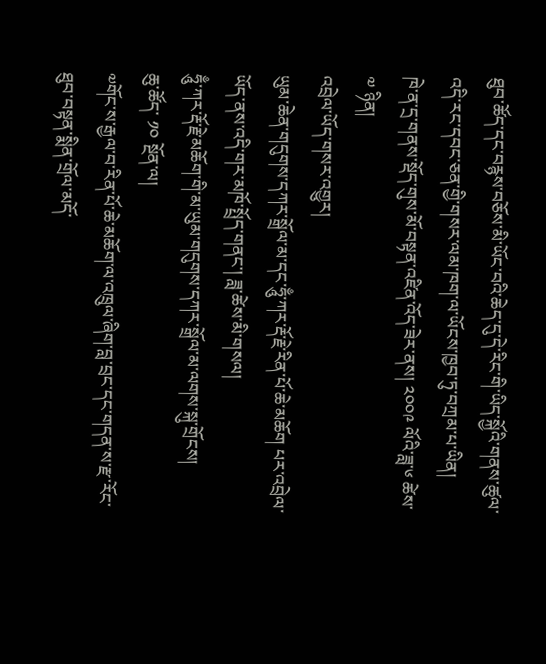ཐུབ་ཚོད་དང་བརྙས་བཅོས་མི་ཡོང་བའི་ཆེད་དུ་དེ་རིང་གི་ཡིད་སྐྱོའི་གནས་ཚུལ་འདི་རང་དབང་ཅན་གྱི་གསར་ལམ་ཁག་ལ་ཡོངས་ཁྱབ་ཏུ་བཀྲམ་པ་ཡིན།
ཁེ་ན་དྲ་གནས་སྡོད་གུས་མོ་བསྟན་འཛིན་འོད་ཟེར་ནས། ༢༠༠༩ ལོའི་ཟླ་༦ ཚེས་༧ ཉིན།
འབྲེལ་ཡོད་གསར་འགྱུར།
ཡུམ་ཆེན་གདུགས་དཀར་སྒྲོལ་མ་དང་ཧཱུྃ་ཀར་རྡོ་རྗེ་རིན་པོ་ཆེ་མཆོག པར་འབྲེལ་ཡོད་ནས་འདི་གར་མཁོ་སྤྲོད་གནང་། ཟླ་ཚེས་མི་གསལ།
ཧཱུྃ་ཀར་རྡོ་རྗེ་མཆོག་གི་མ་ཡུམ་གདུགས་དཀར་སྒྲོལ་མ་ལགས་སྐུ་གྲོངས།
ཆུ་ཚོད་ ༡༠ སྔོན་ལ།
༧གོང་ས་རྒྱལ་བ་རིན་པོ་ཆེ་མཆོག་ལ་འཁྲུལ་ཞིག་བླ་བྲང་དང་གདན་ས་རྫ་རོང་ཐུབ་བསྟན་སྨིན་གྲོལ་མདོ་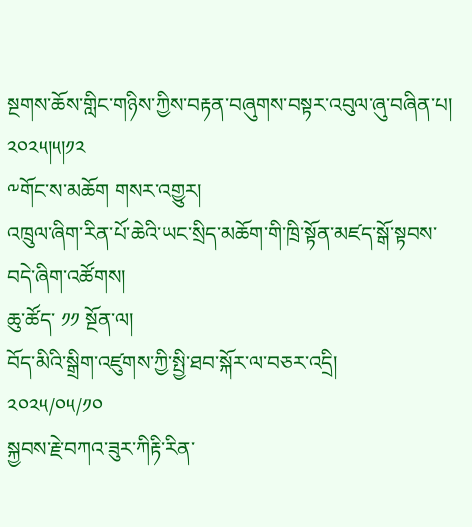སྔགས་ཆོས་གླིང་གཉིས་ཀྱིས་བརྟན་བཞུགས་བསྟར་འབུལ་ཞུ་བཞིན་པ། ༢༠༢༥།༥།༡༢
༸གོང་ས་མཆོག གསར་འགྱུར།
འཁྲུལ་ཞིག་རིན་པོ་ཆེའི་ཡང་སྲིད་མཆོག་གི་ཁྲི་སྟོན་མཛད་སྒོ་སྟབས་བདེ་ཞིག་འཚོགས།
ཆུ་ཚོད་ ༡༡ སྔོན་ལ།
བོད་མིའི་སྒྲིག་འཛུགས་ཀྱི་སྤྱི་ཐབ་སྐོར་ལ་བཅར་འདྲི།
༢༠༢༥/༠༥/༡༠
སྐྱབས་རྗེ་བཀའ་ཟུར་ཀིརྟི་རིན་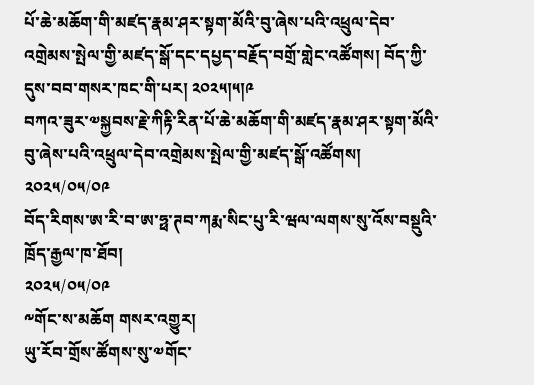པོ་ཆེ་མཆོག་གི་མཛད་རྣམ་ཤར་སྟག་མོའི་བུ་ཞེས་པའི་འཕྲུལ་དེབ་འགྲེམས་སྤེལ་གྱི་མཛད་སྒོ་དང་དཔྱད་བརྗོད་བགྲོ་གླེང་འཚོགས། བོད་ཀྱི་དུས་བབ་གསར་ཁང་གི་པར། ༢༠༢༥།༥།༩
བཀའ་ཟུར་༧སྐྱབས་རྗེ་ཀིརྟི་རིན་པོ་ཆེ་མཆོག་གི་མཛད་རྣམ་ཤར་སྟག་མོའི་བུ་ཞེས་པའི་འཕྲུལ་དེབ་འགྲེམས་སྤེལ་གྱི་མཛད་སྒོ་འཚོགས།
༢༠༢༥/༠༥/༠༩
བོད་རིགས་ཨ་རི་བ་ཨ་ཧྥ་ཊབ་ཀརྨ་སིང་པུ་རི་ཝལ་ལགས་སུ་འོས་བསྡུའི་ཁྲོད་རྒྱལ་ཁ་ཐོབ།
༢༠༢༥/༠༥/༠༩
༸གོང་ས་མཆོག གསར་འགྱུར།
ཡུ་རོབ་གྲོས་ཚོགས་སུ་༧གོང་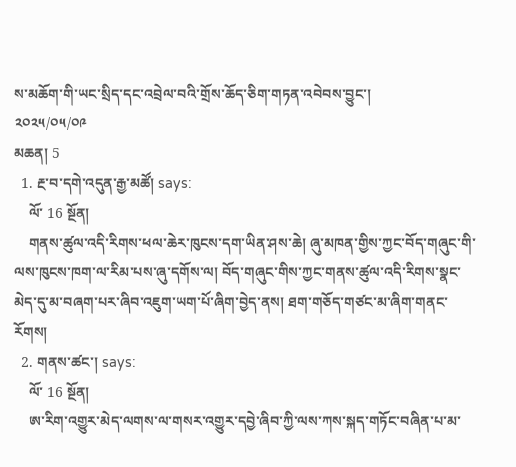ས་མཆོག་གི་ཡང་སྲིད་དང་འབྲེལ་བའི་གྲོས་ཆོད་ཅིག་གཏན་འབེབས་བྱུང་།
༢༠༢༥/༠༥/༠༩
མཆན། 5
  1. རྔ་བ་དགེ་འདུན་རྒྱ་མཚོ། says:
    ལོ་ 16 སྔོན།
    གནས་ཚུལ་འདི་རིགས་ཕལ་ཆེར་ཁུངས་དག་ཡིན་ཤས་ཆེ། ཞུ་མཁན་གྱིས་ཀྱང་བོད་གཞུང་གི་ལས་ཁུངས་ཁག་ལ་རིམ་པས་ཞུ་དགོས་ལ། བོད་གཞུང་གིས་ཀྱང་གནས་ཚུལ་འདི་རིགས་སྣང་མེད་དུ་མ་བཞག་པར་ཞིབ་འཇུག་ཡག་པོ་ཞིག་བྱེད་ནས། ཐག་གཅོད་གཙང་མ་ཞིག་གནང་རོགས།
  2. གནས་ཚང་། says:
    ལོ་ 16 སྔོན།
    ཨ་རིག་འགྱུར་མེད་ལགས་ལ་གསར་འགྱུར་དབྱེ་ཞིབ་ཀྱི་ལས་ཀས་སྐད་གཏོང་བཞིན་པ་མ་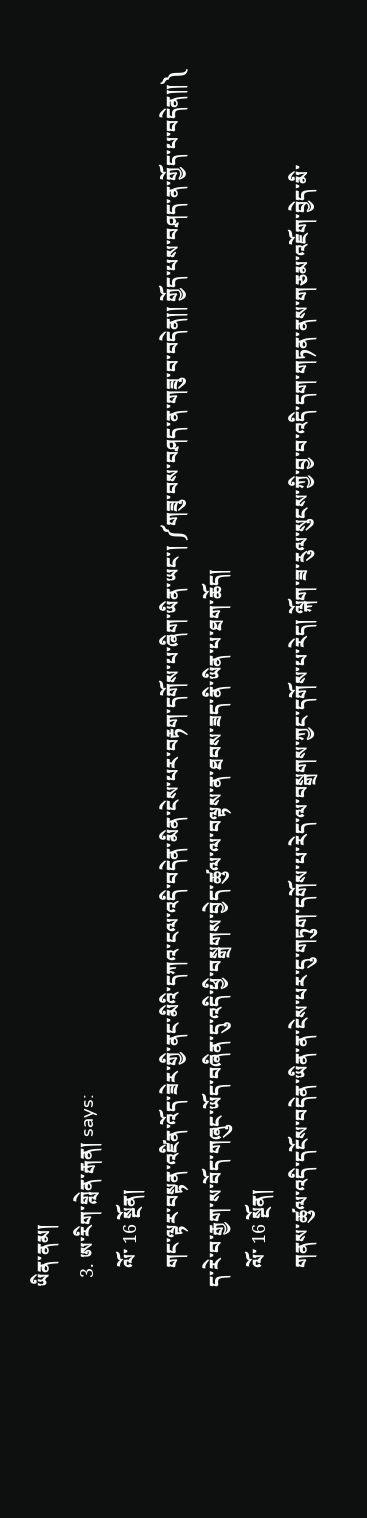ཡིན་ནམ།
  3. ཨ་རིག་གླེན་རྒན། says:
    ལོ་ 16 སྔོན།
    གང་ལྟར་བསྟན་འཛིན་འོད་ཟེར་གྱི་ནང་མིའི་དཀའ་ངལ་འདི་བདེན་མིན་ངེས་པར་བརྟག་དགོས་པ་ཞིག་ཡིན་ཡང་། ༼གཟུ་བས་བཤད་ན་གཟུ་བ་བདེན།། གྱོད་པས་བཤད་ན་གྱོད་པ་བདེན།།༽ ད་རེ་བ་རྒྱག་ས་བོད་གཞུང་ཡོད་བཞིན་དུ་འདི་ཕྱི་བསྒྲགས་བྱེད་ཚུལ་ལ་བལྟས་ན་ཐབས་ཟད་ནི་ཡིན་པ་ཐག་ཆོད།
    ལོ་ 16 སྔོན།
    གནས་ཚུལ་འདི་དངོས་བདེན་ཡིན་ན་ངེས་པར་དུ་གཏུག་དགོས་པ་རེད་ལ་བསྒྲགས་ཀྱང་དགོས་པ་རེད། ལྐོག་ཟ་རུལ་སུངས་ཀྱི་བྱ་བ་འདི་དག་གཏན་ནས་གཅམ་འཇོག་བྱེད་མི་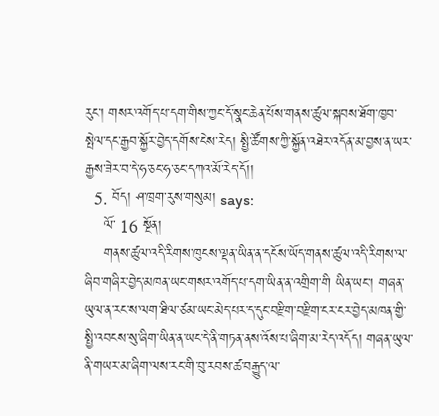རུང་། གསར་འགོད་པ་དག་གིས་ཀྱང་དོ་སྣང་ཆེན་པོས་གནས་ཚུལ་སྐབས་ཐོག་ཁྱབ་སྤེལ་དང་རྒྱབ་སྐྱོར་བྱེད་དགོས་ངེས་རེད། སྤྱི་ཚོགས་ཀྱི་སྐྱོན་འཐེར་འདོན་མ་བྱས་ན་ཡར་རྒྱས་ཟེར་བ་དེ་ཧ་ཅང་ཧ་ཅང་དཀའ་མོ་རེད་དོ།།
  5. བོད། ཤ་ཁྲག་རུས་གསུམ། says:
    ལོ་ 16 སྔོན།
    གནས་ཚུལ་འདི་རིགས་ཁུངས་ལྡན་ཡིན་ན་དངོས་ཡོད་གནས་ཚུལ་འདི་རིགས་ལ་ཞིབ་གཞིར་བྱེད་མཁན་ཡང་གསར་འགོད་པ་དག་ཡིན་ན་འགྲིག་གི ཡིན་ཡང་། གཞན་ཡུལ་ན་རང་ས་ལག་ཐིལ་ཙམ་ཡང་མེད་པར་ད་དུང་བརྫིག་བརྫིག་ངར་ངར་བྱེད་མཁན་གྱི་སྤྱི་འབངས་སུ་ཞིག་ཡིན་ན་ཡང་དེ་ནི་གཏན་ནས་འོས་པ་ཞིག་མ་རེད་འདོད། གཞན་ཡུལ་ནི་གཡར་མ་ཞིག་ལས་རང་གི་བུ་རབས་ཚ་བརྒྱུད་ལ་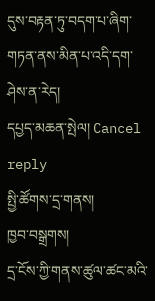དུས་བརྟན་ཏུ་བདག་པ་ཞིག་གཏན་ནས་མིན་པ་འདི་དག་ཤེས་ན་རེད།
དཔྱད་མཆན་སྤེལ། Cancel reply
སྤྱི་ཚོགས་དྲ་གནས།
ཁྱབ་བསྒྲགས།
དྲ་ངོས་ཀྱི་གནས་ཚུལ་ཚང་མའི་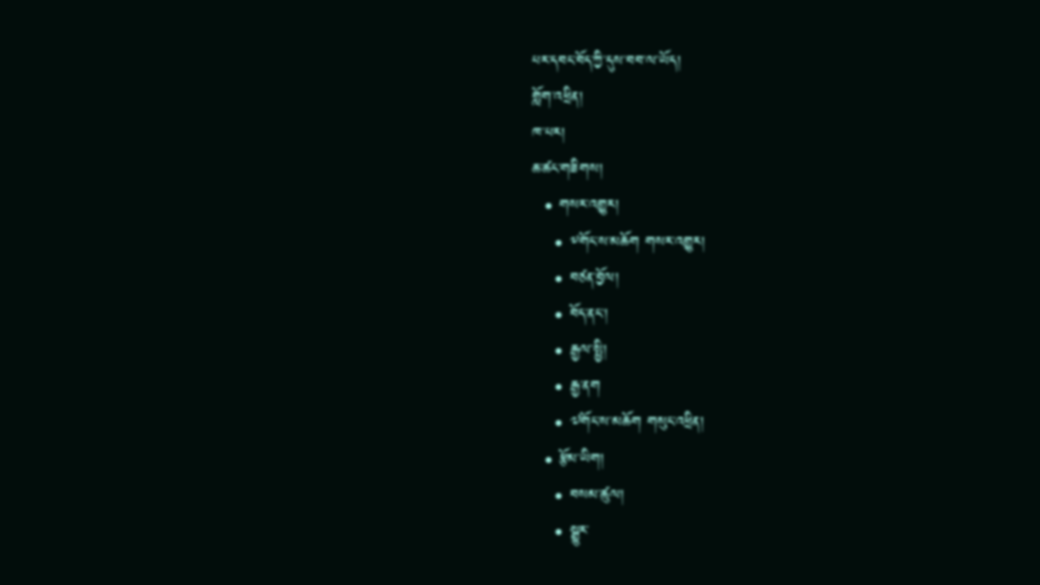པར་དབང་བོད་ཀྱི་དུས་བབ་ལ་ཡོད།
གློག་འཕྲིན།
ཁ་པར།
ཆ་ཚང་གཟིགས།
  • གསར་འགྱུར།
    • ༸གོང་ས་མཆོག གསར་འགྱུར།
    • བཙན་བྱོལ།
    • བོད་ནང་།
    • རྒྱལ་སྤྱི།
    • རྒྱ་ནག
    • ༧གོང་ས་མཆོག གསུང་འཕྲིན།
  • རྩོམ་ཡིག།
    • བསམ་ཚུལ།
    • སྒྱུར་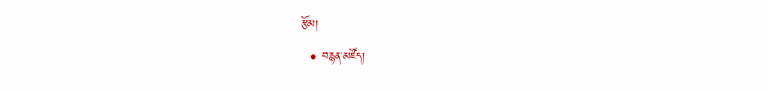རྩོམ།
  • བརྙན་མཛོད།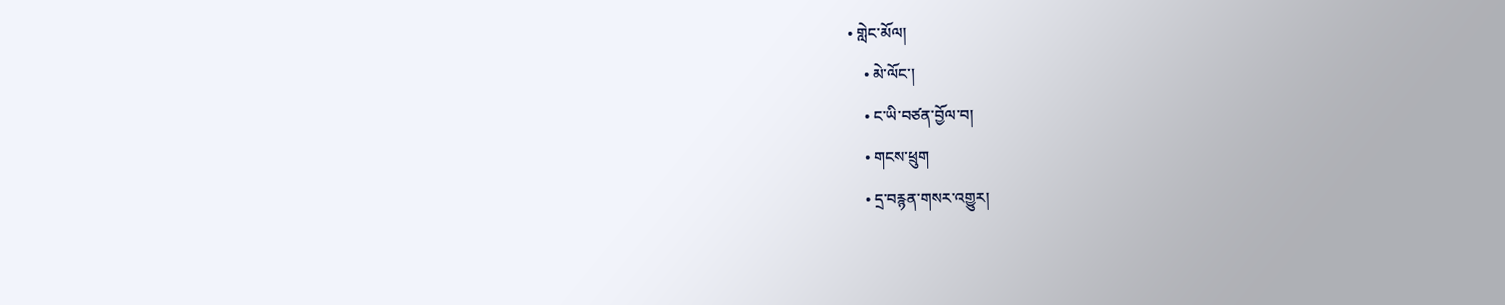• གླེང་མོལ།
    • མེ་ལོང་།
    • ང་ཡི་བཙན་བྱོལ་བ།
    • གངས་ཕྲུག
    • དྲ་བརྙན་གསར་འགྱུར།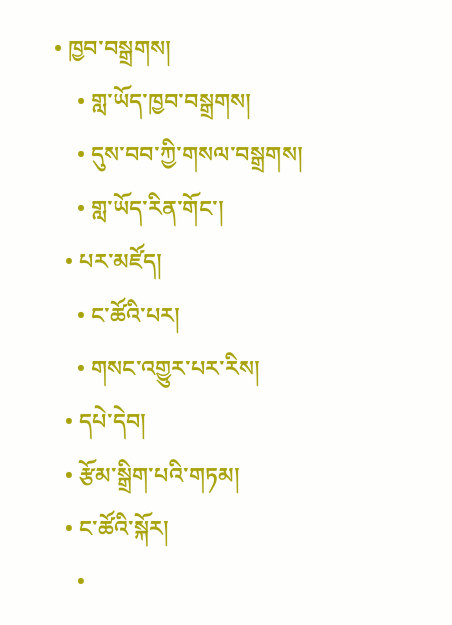• ཁྱབ་བསྒྲགས།
    • གླ་ཡོད་ཁྱབ་བསྒྲགས།
    • དུས་བབ་ཀྱི་གསལ་བསྒྲགས།
    • གླ་ཡོད་རིན་གོང་།
  • པར་མཛོད།
    • ང་ཚོའི་པར།
    • གསང་འགྱུར་པར་རིས།
  • དཔེ་དེབ།
  • རྩོམ་སྒྲིག་པའི་གཏམ།
  • ང་ཚོའི་སྐོར།
    •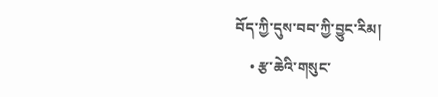བོད་ཀྱི་དུས་བབ་ཀྱི་བྱུང་རིམ།
    • རྩ་ཆེའི་གསུང་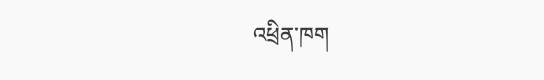འཕྲིན་ཁག